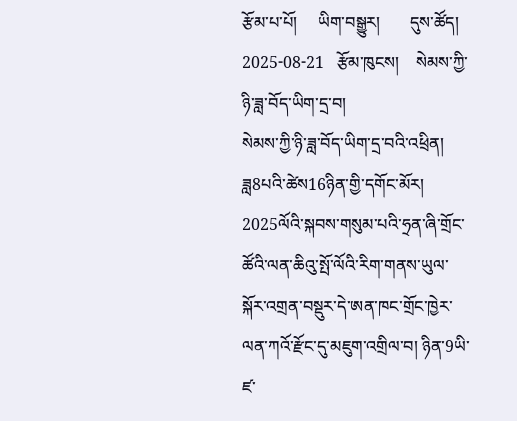རྩོམ་པ་པོ།     ཡིག་བསྒྱུར།       དུས་ཚོད།   2025-08-21   རྩོམ་ཁུངས།    སེམས་ཀྱི་ཉི་ཟླ་བོད་ཡིག་དྲ་བ།
སེམས་ཀྱི་ཉི་ཟླ་བོད་ཡིག་དྲ་བའི་འཕྲིན། ཟླ8པའི་ཚེས16ཉིན་གྱི་དགོང་མོར། 2025ལོའི་སྐབས་གསུམ་པའི་ཧྲན་ཞི་གྲོང་ཚོའི་ལན་ཆིའུ་སྤོ་ལོའི་རིག་གནས་ཡུལ་སྐོར་འགྲན་བསྡུར་དེ་ཨན་ཁང་གྲོང་ཁྱེར་ལན་ཀའོ་རྫོང་དུ་མཇུག་འགྲིལ་བ། ཉིན་9ཡི་ཛ་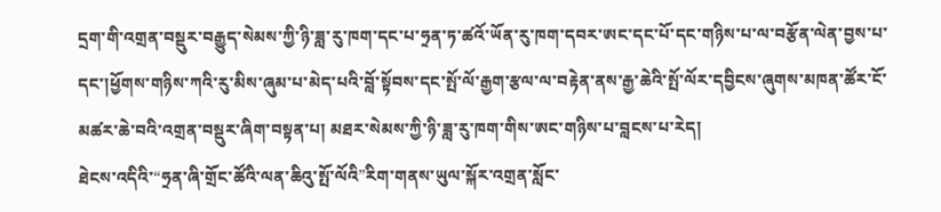དྲག་གི་འགྲན་བསྡུར་བརྒྱུད་སེམས་ཀྱི་ཉི་ཟླ་རུ་ཁག་དང་པ་ཧྲན་ཏ་ཚའོ་ཡོན་རུ་ཁག་དབར་ཨང་དང་པོ་དང་གཉིས་པ་ལ་བརྩོན་ལེན་བྱས་པ་དང་།ཕྱོགས་གཉིས་ཀའི་རུ་མིས་ཞུམ་པ་མེད་པའི་བློ་སྟོབས་དང་སྤོ་ལོ་རྒྱག་རྩལ་ལ་བརྟེན་ནས་རྒྱ་ཆེའི་སྤོ་ལོར་དབྱིངས་ཞུགས་མཁན་ཚོར་ངོ་མཚར་ཆེ་བའི་འགྲན་བསྡུར་ཞིག་བསྟན་པ། མཐར་སེམས་ཀྱི་ཉི་ཟླ་རུ་ཁག་གིས་ཨང་གཉིས་པ་བླངས་པ་རེད།
ཐེངས་འདིའི་“ཧྲན་ཞི་གྲོང་ཚོའི་ལན་ཆིའུ་སྤོ་ལོའི”རིག་གནས་ཡུལ་སྐོར་འགྲན་སློང་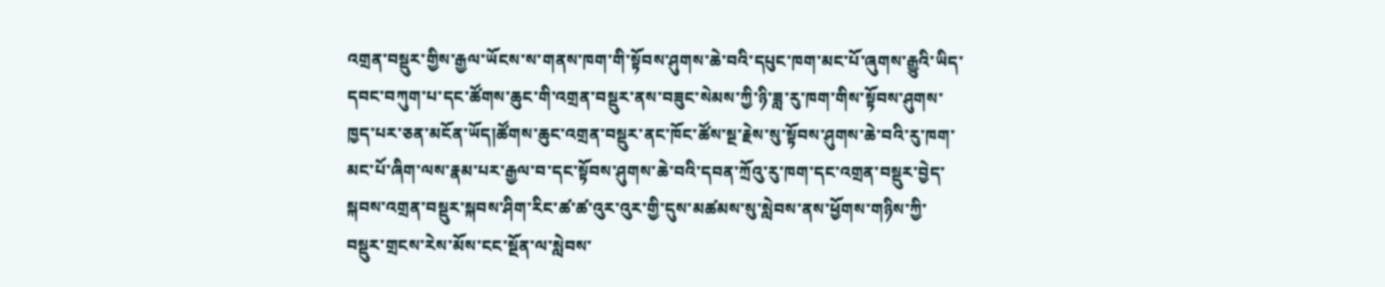འགྲན་བསྡུར་གྱིས་རྒྱལ་ཡོངས་ས་གནས་ཁག་གི་སྟོབས་ཤུགས་ཆེ་བའི་དཔུང་ཁག་མང་པོ་ཞུགས་རྒྱུའི་ཡིད་དབང་བཀུག་པ་དང་ཚོགས་ཆུང་གི་འགྲན་བསྡུར་ནས་བཟུང་སེམས་ཀྱི་ཉི་ཟླ་རུ་ཁག་གིས་སྟོབས་ཤུགས་ཁྱད་པར་ཅན་མངོན་ཡོད།ཚོགས་ཆུང་འགྲན་བསྡུར་ནང་ཁོང་ཚོས་སྔ་རྗེས་སུ་སྟོབས་ཤུགས་ཆེ་བའི་རུ་ཁག་མང་པོ་ཞིག་ལས་རྣམ་པར་རྒྱལ་བ་དང་སྟོབས་ཤུགས་ཆེ་བའི་དབན་ཀྲོའུ་རུ་ཁག་དང་འགྲན་བསྡུར་བྱེད་སྐབས་འགྲན་བསྡུར་སྐབས་ཤིག་རིང་ཚ་ཚ་འུར་འུར་གྱི་དུས་མཚམས་སུ་སླེབས་ནས་ཕྱོགས་གཉིས་ཀྱི་བསྡུར་གྲངས་རེས་མོས་ངང་སྔོན་ལ་སླེབས་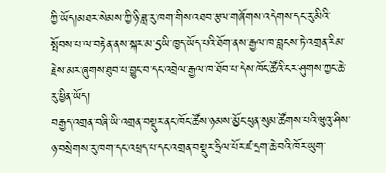ཀྱི་ཡོད།མཐར་སེམས་ཀྱི་ཉི་ཟླ་རུ་ཁག་གིས་འཐབ་རྩལ་གཞོགས་འདེགས་དང་རུ་མིའི་སྤོབས་པ་ལ་བརྟེན་ནས་སྐར་མ་5ཡི་ཁྱད་ཡོད་པའི་ཐོག་ནས་རྒྱལ་ཁ་བླངས་ཏེ་འགྲན་རིམ་རྗེས་མར་ཞུགས་ཐུབ་པ་བྱུང་བ་དང་འབྲེལ་རྒྱལ་ཁ་ཐོབ་པ་དེས་ཁོང་ཚོའི་ངར་ཤུགས་ཀྱང་ཆེ་རུ་ཕྱིན་ཡོད།
བརྒྱད་འགྲན་བཞི་ཡི་འགྲན་བསྡུར་ནང་ཁོང་ཚོས་ཉམས་མྱོང་ཕུན་སུམ་ཚོགས་པའི་ཝུའུ་ཤིས་ཉ་བསྲེགས་རུ་ཁག་དང་འཕྲད་པ་དང་འགྲན་བསྡུར་ཧྲིལ་པོར་ཛ་དྲག་ཆེ་བའི་ཁོར་ཡུག་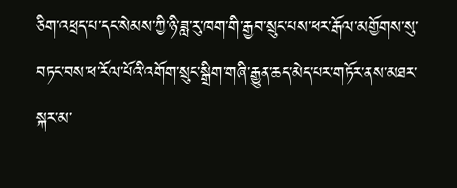ཅིག་འཕྲད་པ་དང་སེམས་ཀྱི་ཉི་ཟླ་རུ་ཁག་གི་རྒྱབ་སྲུང་པས་ཕར་རྒོལ་མགྱོགས་སུ་བཏང་བས་ཕ་རོལ་པོའི་འགོག་སྲུང་སྒྲིག་གཞི་རྒྱུན་ཆད་མེད་པར་གཏོར་ནས་མཐར་སྐར་མ་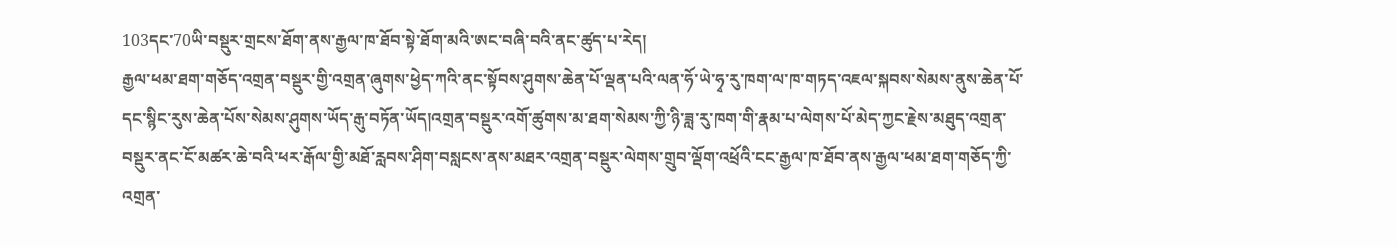103དང་70ཡི་བསྡུར་གྲངས་ཐོག་ནས་རྒྱལ་ཁ་ཐོབ་སྟེ་ཐོག་མའི་ཨང་བཞི་བའི་ནང་ཚུད་པ་རེད།
རྒྱལ་ཕམ་ཐག་གཅོད་འགྲན་བསྡུར་གྱི་འགྲན་ཞུགས་ཕྱེད་ཀའི་ནང་སྟོབས་ཤུགས་ཆེན་པོ་ལྡན་པའི་ལན་ཧོ་ཡེ་ཧྭ་རུ་ཁག་ལ་ཁ་གཏད་འཇལ་སྐབས་སེམས་ནུས་ཆེན་པོ་དང་སྙིང་རུས་ཆེན་པོས་སེམས་ཤུགས་ཡོད་རྒུ་བཏོན་ཡོད།འགྲན་བསྡུར་འགོ་ཚུགས་མ་ཐག་སེམས་ཀྱི་ཉི་ཟླ་རུ་ཁག་གི་རྣམ་པ་ལེགས་པོ་མེད་ཀྱང་རྗེས་མཐུད་འགྲན་བསྡུར་ནང་ངོ་མཚར་ཆེ་བའི་ཕར་རྒོལ་གྱི་མཐོ་རླབས་ཤིག་བསླངས་ནས་མཐར་འགྲན་བསྡུར་ལེགས་གྲུབ་ལྡོག་འཕྲོའི་ངང་རྒྱལ་ཁ་ཐོབ་ནས་རྒྱལ་ཕམ་ཐག་གཅོད་ཀྱི་འགྲན་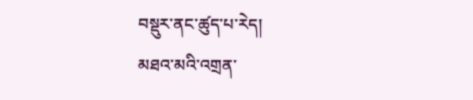བསྡུར་ནང་ཚུད་པ་རེད།
མཐའ་མའི་འགྲན་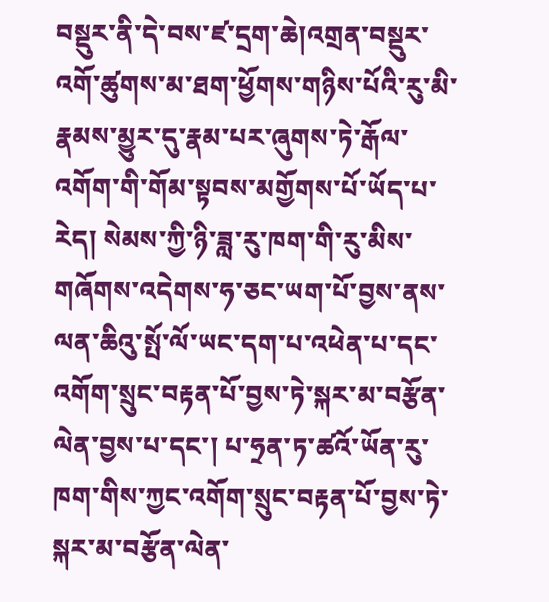བསྡུར་ནི་དེ་བས་ཛ་དྲག་ཆེ།འགྲན་བསྡུར་འགོ་ཚུགས་མ་ཐག་ཕྱོགས་གཉིས་པོའི་རུ་མི་རྣམས་མྱུར་དུ་རྣམ་པར་ཞུགས་ཏེ་རྒོལ་འགོག་གི་གོམ་སྟབས་མགྱོགས་པོ་ཡོད་པ་རེད། སེམས་ཀྱི་ཉི་ཟླ་རུ་ཁག་གི་རུ་མིས་གཞོགས་འདེགས་ཧ་ཅང་ཡག་པོ་བྱས་ནས་ལན་ཆིའུ་སྤོ་ལོ་ཡང་དག་པ་འཕེན་པ་དང་འགོག་སྲུང་བརྟན་པོ་བྱས་ཏེ་སྐར་མ་བརྩོན་ལེན་བྱས་པ་དང་། པ་ཧྲན་ཏ་ཚའོ་ཡོན་རུ་ཁག་གིས་ཀྱང་འགོག་སྲུང་བརྟན་པོ་བྱས་ཏེ་སྐར་མ་བརྩོན་ལེན་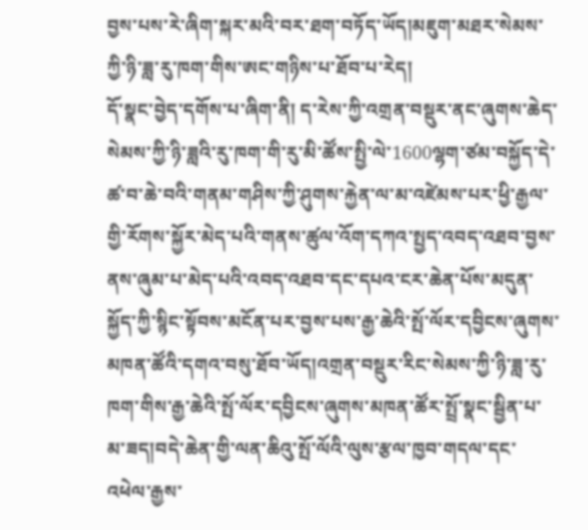བྱས་པས་རེ་ཞིག་སྐར་མའི་བར་ཐག་བཏོད་ཡོད།མཇུག་མཐར་སེམས་ཀྱི་ཉི་ཟླ་རུ་ཁག་གིས་ཨང་གཉིས་པ་ཐོབ་པ་རེད།
དོ་སྣང་བྱེད་དགོས་པ་ཞིག་ནི། ད་རེས་ཀྱི་འགྲན་བསྡུར་ནང་ཞུགས་ཆེད་སེམས་ཀྱི་ཉི་ཟླའི་རུ་ཁག་གི་རུ་མི་ཚོས་སྤྱི་ལེ་1600ལྷག་ཙམ་བསྐྱོད་དེ་ཚ་བ་ཆེ་བའི་གནམ་གཤིས་ཀྱི་ཤུགས་རྐྱེན་ལ་མ་འཛེམས་པར་ཕྱི་རྒྱལ་གྱི་རོགས་སྐྱོར་མེད་པའི་གནས་ཚུལ་འོག་དཀའ་སྤྱད་འབད་འཐབ་བྱས་ནས་ཞུམ་པ་མེད་པའི་འབད་འཐབ་དང་དཔའ་ངར་ཆེན་པོས་མདུན་སྐྱོད་ཀྱི་སྙིང་སྟོབས་མངོན་པར་བྱས་པས་རྒྱ་ཆེའི་སྤོ་ལོར་དབྱིངས་ཞུགས་མཁན་ཚོའི་དགའ་བསུ་ཐོབ་ཡོད།འགྲན་བསྡུར་རིང་སེམས་ཀྱི་ཉི་ཟླ་རུ་ཁག་གིས་རྒྱ་ཆེའི་སྤོ་ལོར་དབྱིངས་ཞུགས་མཁན་ཚོར་སྤྲོ་སྣང་སྦྱིན་པ་མ་ཟད།བདེ་ཆེན་གྱི་ལན་ཆིའུ་སྤོ་ལོའི་ལུས་རྩལ་ཁྱབ་གདལ་དང་འཕེལ་རྒྱས་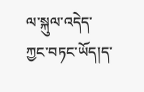ལ་སྐུལ་འདེད་ཀྱང་བཏང་ཡོད།ད་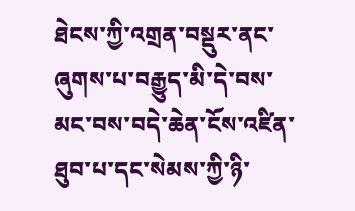ཐེངས་ཀྱི་འགྲན་བསྡུར་ནང་ཞུགས་པ་བརྒྱུད་མི་དེ་བས་མང་བས་བདེ་ཆེན་ངོས་འཛིན་ཐུབ་པ་དང་སེམས་ཀྱི་ཉི་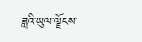ཟླའི་ཡུལ་ལྗོངས་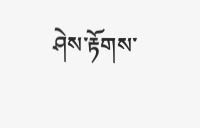ཤེས་རྟོགས་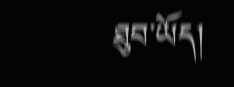ཐུབ་ཡོད།